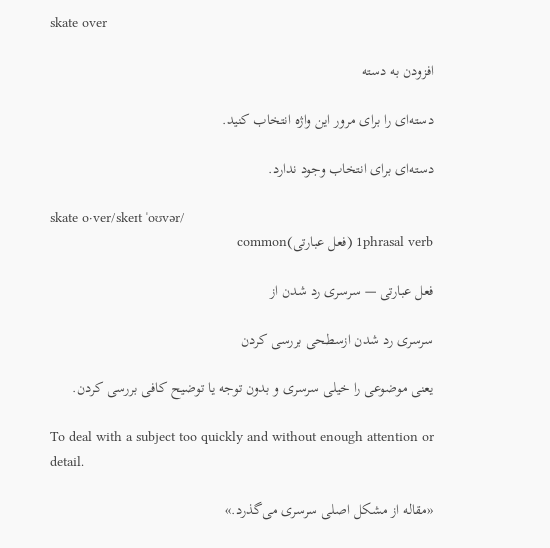skate over

افزودن به دسته

دسته‌ای را برای مرور این واژه انتخاب کنید.

دسته‌ای برای انتخاب وجود ندارد.

skate o·ver/skeɪt ˈoʊvər/
1phrasal verb (فعل عبارتی)common

فعل عبارتی — سرسری رد شدن از

سرسری رد شدن ازسطحی بررسی کردن

یعنی موضوعی را خیلی سرسری و بدون توجه یا توضیح کافی بررسی کردن.

To deal with a subject too quickly and without enough attention or detail.

«مقاله از مشکل اصلی سرسری می‌گذرد.»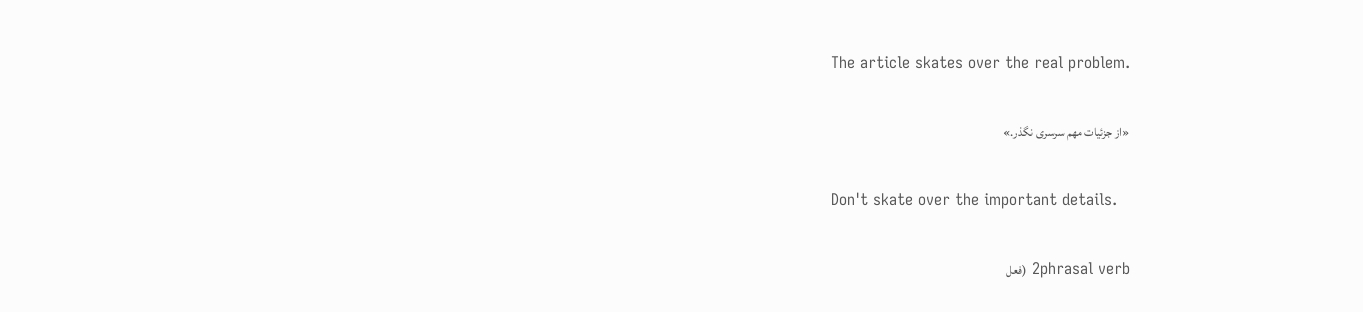The article skates over the real problem.

«از جزئیات مهم سرسری نگذر.»

Don't skate over the important details.

2phrasal verb (فعل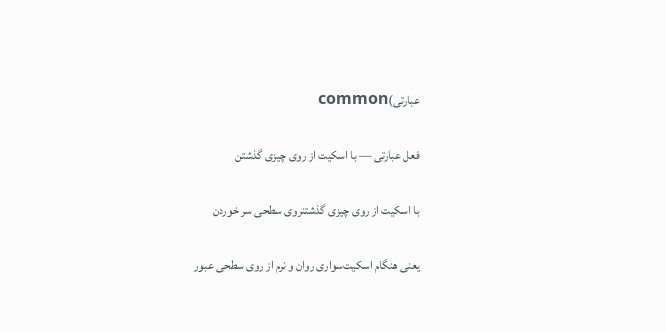عبارتی)common

فعل عبارتی — با اسکیت از روی چیزی گذشتن

با اسکیت از روی چیزی گذشتنروی سطحی سر خوردن

یعنی هنگام اسکیت‌سواری روان و نرم از روی سطحی عبور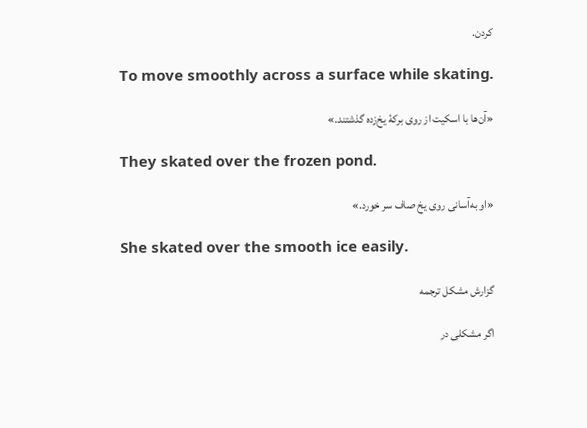کردن.

To move smoothly across a surface while skating.

«آن‌ها با اسکیت از روی برکهٔ یخ‌زده گذشتند.»

They skated over the frozen pond.

«او به‌آسانی روی یخ صاف سر خورد.»

She skated over the smooth ice easily.

گزارش مشکل ترجمه

اگر مشکلی در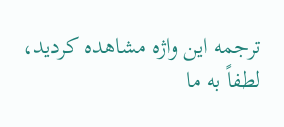ترجمه این واژه مشاهده کردید، لطفاً به ما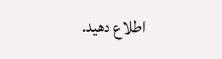اطلاع دهید.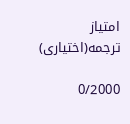امتیاز ترجمه(اختیاری)

0/2000